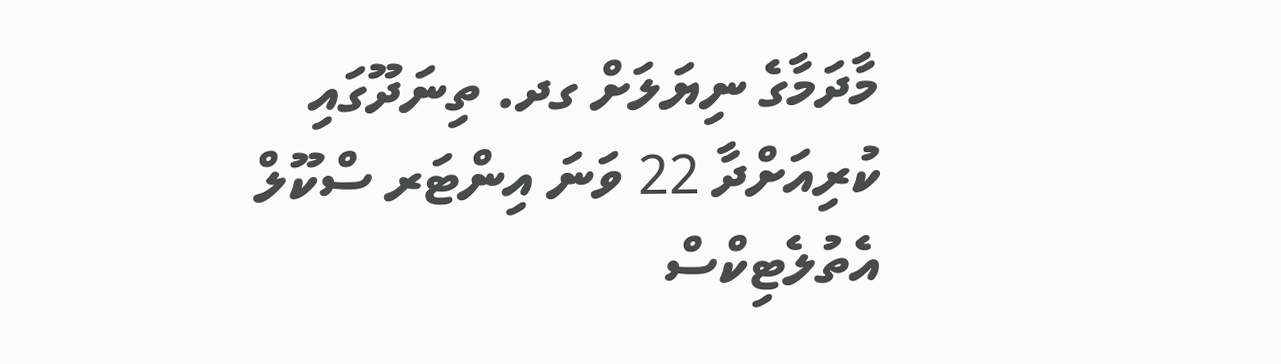މާދަމާގެ ނިޔަލަށް ގދ. ތިނަދޫގައި ކުރިއަށްދާ 22 ވަނަ އިންޓަރ ސްކޫލް އެތުލެޓިކްސް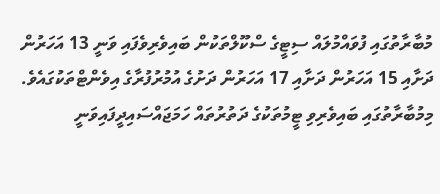މުބާރާތުގައި ފުވައްމުލައް ސިޓީގެ ސްކޫލްތަކުން ބައިވެރިވެފައި ވަނީ 13 އަހަރުން ދަށާއި 15 އަހަރުން ދަށާއި 17 އަހަރުން ދަށުގެ އުމުރުފުރާގެ އިވެންޓްތަކުގައެވެ.
މިމުބާރާތުގައި ބައިވެރިވި ޓީމުތަކުގެ ދަތުރުތައް ހަމަޖައްސައިދީފައިވަނީ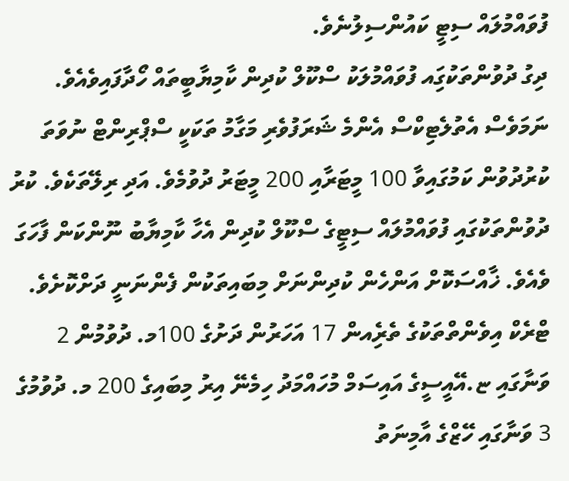ފުވައްމުލައް ސިޓީ ކައުންސިލުނެވެ.
ދިގު ދުވުންތަކުގަިއ ފުވައްމުލަކު ސްކޫލް ކުދިން ކާމިޔާބީތައް ހޯދާފައިވެއެވެ. ނަމަވެސް އެތުލެޓިކްސް އެންމެ ޝަރަފުވެރި މަގާމު ތަކަކީ ސްޕްރިންޓް ނުވަތަ ކުރުދުވުން ކަމުގައިވާ 100 މީޓަރާއި 200 މީޓަރު ދުވުމެވެ. އަދި ރިލޭތަކެވެ. ކުރު ދުވުންތަކުގައި ފުވައްމުލައް ސިޓީގެ ސްކޫލް ކުދިން އެހާ ކާމިޔާބު ނޫންކަން ފާހަގަ ވެއެވެ. ޚާއްސަކޮށް އަންހެން ކުދިންނަށް މިބައިތަކުން ފެންނަނީ ދަށްކޮށެވެ.
ޓްރެކް އިވެންތްތަކުގެ ތެރެިއން 17 އަހަރުން ދަށުގެ 100މ. ދުވުމުން 2 ވަނާގައި ޏ.އޭއީސީގެ އައިސަމް މުހައްމަދު ހިމެނޭ އިރު މިބައިގެ 200 މ. ދުވުމުގެ 3 ވަނާގައި ހޭޒްގެ އާމިނަތު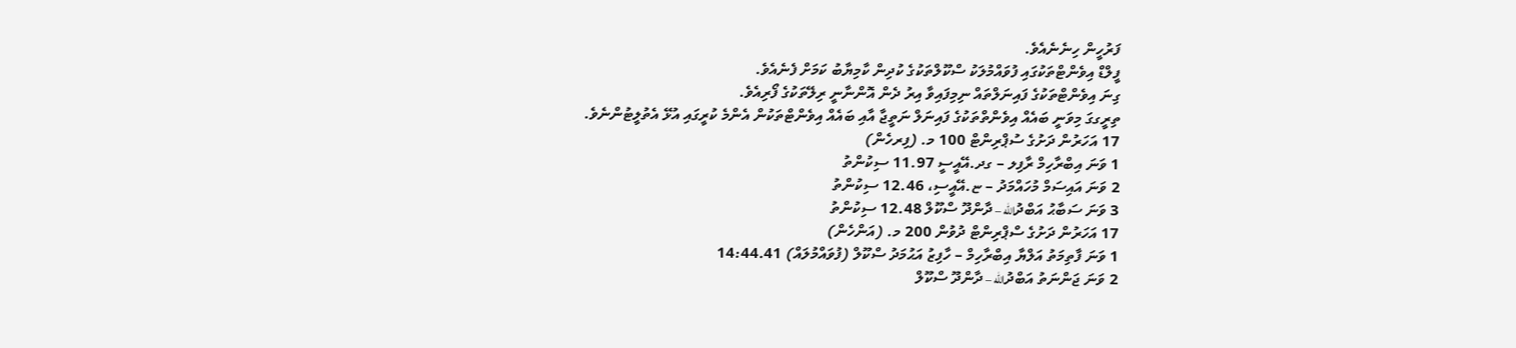ފަރުހީން ހިނެނެއެވެ.
ފީލްޑް އިވެންޓްތަކުގައި ފުވައްމުލަކު ސްކޫލްތަކުގެ ކުދިން ކާމިޔާބު ކަމަށް ފެނެއެވެ.
ގިނަ އިވެންޓްތަކުގެ ފައިނަލްތައް ނިމިފައިވާ އިރު ދެން އޮންނާނީ ރިލޭތަކުގެ ފޯރިއެވެ.
ތިރީގގަ މިވަނީ ބައެއް އިވެންތްތަކުގެ ފައިނަލް ނަތީޖާ އާއި ބައެއް އިވެންޓްތަކުން އެންމެ ކުރީގައި އުޅޭ އެތުލީޓުންނެވެ.
17 އަހަރުން ދަށުގެ ސުޕްރިންޓް 100 މ. (ފިރހެން)
1 ވަނަ އިބްރާހިމް ރާފިލ – ގދ.އޭއީސީ 11.97 ސިކުންތު
2 ވަނަ އައިސަމް މުހައްމަދު – ޏ.އޭއީސި، 12.46 ސިކުންތު
3 ވަނަ ސަބާޙު އަބްދުالله – ދާންދޫ ސްކޫލް 12.48 ސިކުންތު
17 އަހަރުން ދަށުގެ ސްޕްރިންޓް ދުވުން 200 މ. (އަންހެން)
1 ވަނަ ފާތިމަތު އަލްޔާ އިބްރާހިމް – ހާފިޒު އަޙުމަދު ސްކޫލް (ފުވައްމުލައް) 14:44.41
2 ވަނަ ޖަންނަތު އަބްދުالله – ދާންދޫ ސްކޫލް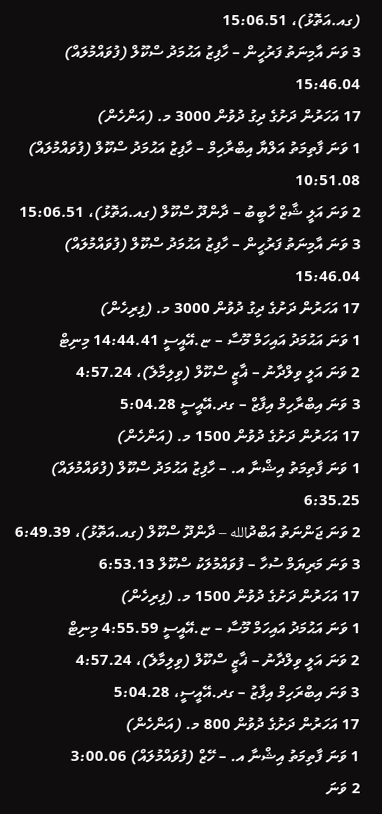(ގއ.އަތޮޅު)، 15:06.51
3 ވަނަ އާމިނަތު ފަރުހީން – ހާފިޒު އަޙުމަދު ސްކޫލް (ފުވައްމުލައް) 15:46.04
17 އަހަރުން ދަށުގެ ދިގު ދުވުން 3000 މ. (އަންހެން)
1 ވަނަ ފާތިމަތު އަލްޔާ އިބްރާހިމް – ހާފިޒު އަޙުމަދު ސްކޫލް (ފުވައްމުލައް) 10:51.08
2 ވަނަ އަލީ ޝާޒް ހާބީބު – ދާންދޫ ސްކޫލް (ގއ.އަތޮޅު)، 15:06.51
3 ވަނަ އާމިނަތު ފަރުހީން – ހާފިޒު އަޙުމަދު ސްކޫލް (ފުވައްމުލައް) 15:46.04
17 އަހަރުން ދަށުގެ ދިގު ދުވުން 3000 މ. (ފިރިހެން)
1 ވަނަ އަޙުމަދު އައިހަމް މޫސާ – ޏ.އޭއީސީ 14:44.41 މިނިޓް
2 ވަނަ އަލީ ވިލްދާނު – ޣާޒީ ސްކޫލް (ވިލިމާލެ)، 4:57.24
3 ވަނަ އިބްރާހިމް އިފާޒް – ގދ.އޭއީސީ 5:04.28
17 އަހަރުން ދަށުގެ ދުވުން 1500 މ. (އަންހެން)
1 ވަނަ ފާތިމަތު އިޝްނާ އ. – ހާފިޒު އަޙުމަދު ސްކޫލް (ފުވައްމުލައް) 6:35.25
2 ވަނަ ޖަންނަތު އަބްދުالله – ދާންދޫ ސްކޫލް (ގއ.އަތޮޅު)، 6:49.39
3 ވަނަ މަރިޔަމް ސުހާ – ފުވައްމުލަކު ސްކޫލް 6:53.13
17 އަހަރުން ދަށުގެ ދުވުން 1500 މ. (ފިރިހެން)
1 ވަނަ އަޙުމަދު އައިހަމް މޫސާ – ޏ.އޭއީސީ 4:55.59 މިނިޓް
2 ވަނަ އަލީ ވިލްދާނު – ޣާޒީ ސްކޫލް (ވިލިމާލެ)، 4:57.24
3 ވަނަ އިބްރަހިމް އިފާޒު – ގދ.އޭއީސީ، 5:04.28
17 އަހަރުން ދަށުގެ ދުވުން 800 މ. (އަންހެން)
1 ވަނަ ފާތިމަތު އިޝްނާ އ. – ހޭޒް (ފުވައްމުލައް) 3:00.06
2 ވަނަ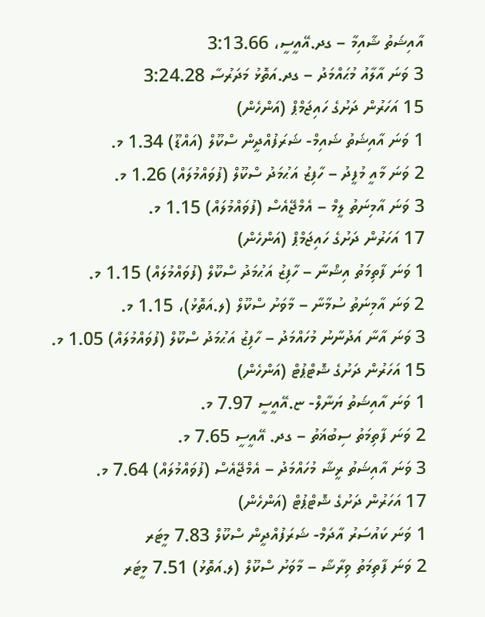އާއިޝަތު ޝާއިމާ – ގދ.އޭއީސީ، 3:13.66
3 ވަނަ އާލާއު މުޙައްމަދު – ގދ.އަތޮޅު މަދަރުސާ 3:24.28
15 އަހަރުން ދަށުގެ ހައިޖަމްޕް (އަންހެން)
1 ވަނަ އާއިޝަތު ޝައިމް- ޝަރަފުއްދީން ސްކޫލް (އައްޑޫ) 1.34 މ.
2 ވަނަ މާއީ މުފީދު – ހާފިޒު އަޙުމަދު ސްކޫލް (ފުވައްމުލައް) 1.26 މ.
3 ވަނަ އާމިނަތު ލީމް – އެމްޖޭއެސް (ފުވައްމުލައް) 1.15 މ.
17 އަހަރުން ދަށުގެ ހައިޖަމްޕް (އަންހެން)
1 ވަނަ ފާތިމަތު އިޝްނާ – ހާފިޒު އަޙުމަދު ސްކޫލް (ފުވައްމުލައް) 1.15 މ.
2 ވަނަ އާމިނަތު ސުމާނާ – މާވަށު ސްކޫލް (ލ.އަތޮޅު)، 1.15 މ.
3 ވަނަ އާނާ އަދުނާނު މުހައްމަދު – ހާފިޒު އަޙުމަދު ސްކޫލް (ފުވައްމުލައް) 1.05 މ.
15 އަހަރުން ދަށުގެ ޝޮޓްޕުޓް (އަންހެން)
1 ވަނަ އާއިޝަތު ޔަނާލް- ޏ.އޭއީސީ 7.97 މ.
2 ވަނަ ފާތިމަތު ސިބުޣަތު – ގދ. އޭއީސީ 7.65 މ.
3 ވަނަ އާއިޝަތު ރީޝާ މުހައްމަދު – އެމްޖޭއެސް (ފުވައްމުލައް) 7.64 މ.
17 އަހަރުން ދަށުގެ ޝޮޓްޕުޓް (އަންހެން)
1 ވަނަ ކައުސަރު އާދަމް- ޝަރަފުއްދީން ސްކޫލް 7.83 މީޓަރ
2 ވަނަ ފާތިމަތު ވިރާޝާ – މާވަށު ސްކޫލް (ލ.އަތޮޅު) 7.51 މީޓަރ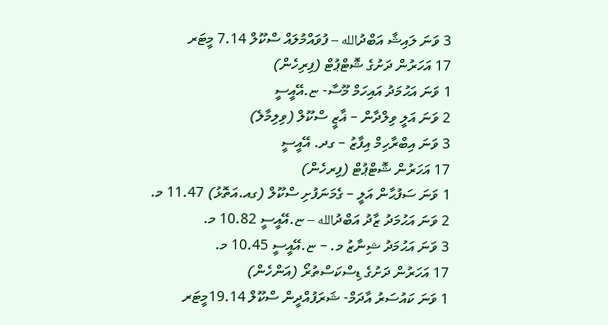3 ވަނަ ލައިޝާ އަބްދުالله – ފުވައްމުލައް ސްކޫލް 7.14 މީޓަރ
17 އަހަރުން ދަށުގެ ޝޮޓްޕުޓް (ފިރިހެން)
1 ވަނަ އަޙުމަދު އައިހަމް މޫސާ- ޏ.އޭއީސީ
2 ވަނަ އަލީ ވިލްދާން – ޣާޒީ ސްކޫލް (ވިލިމާލެ)
3 ވަނަ އިބްރާހިމް އިފާޒު – ގދ. އޭއީސީ
17 އަހަރުން ޝޮޓްޕުޓް (ފިރހެން)
1 ވަނަ ސަފުޙާން އަލީ – ގެމަނަފުށި ސްކޫލް (ގއ.އަތޮޅު) 11.47 މ.
2 ވަނަ އަޙުމަދު ޒާދު އަބްދުالله – ޏ.އޭއީސީ 10.82 މ.
3 ވަނަ އަޙުމަދު ޝިނާޒު މ. – ޏ.އޭއީސީ 10.45 މ.
17 އަހަރުން ދަށުގެ ޑިސްކަސްތުރޯ (އަންހެން)
1 ވަނަ ކައުސަރު އާދަމް- ޝަރަފުއްދީން ސްކޫލް 19.14މީޓަރ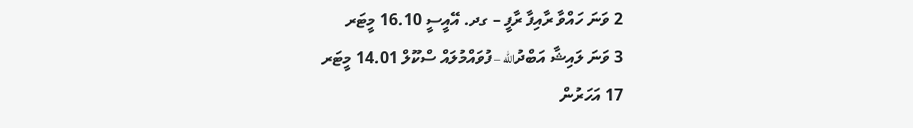2 ވަނަ ހައްވާ ރާއިފާ ރާފީ – ގދ. އޭއީސީ 16.10 މީޓަރ
3 ވަނަ ލައިޝާ އަބްދުالله – ފުވައްމުލައް ސްކޫލް 14.01 މީޓަރ
17 އަހަރުން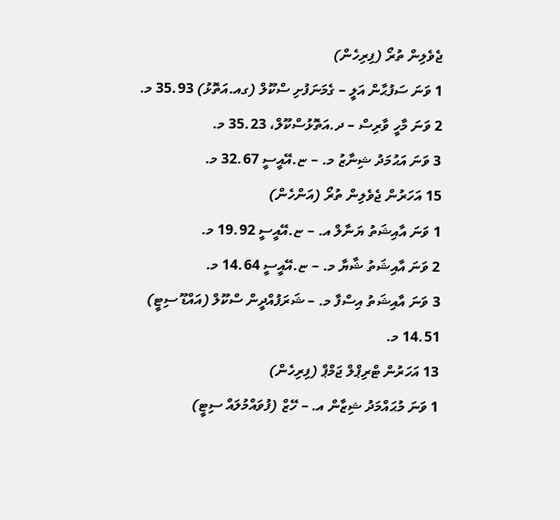ޖެވެލިން ތުރޯ (ފިރިހެން)
1 ވަނަ ސަފުޙާން އަލީ – ގެމަނަފުށި ސްކޫލް (ގއ.އަތޮޅު) 35.93 މ.
2 ވަނަ މާހީ ވާރިސް – ދ.އަތޮޅުސްކޫލް، 35.23 މ.
3 ވަނަ އަޙުމަދު ޝިނާޒު މ. – ޏ.އޭއީސީ 32.67 މ.
15 އަހަރުން ޖެވެލިން ތުރޯ (އަންހެން)
1 ވަނަ އާއިޝަތު ޔަނާލް އ. – ޏ.އޭއީސީ 19.92 މ.
2 ވަނަ އާއިޝަތު ޝާޔާ މ. – ޏ.އޭއީސީ 14.64 މ.
3 ވަނަ އާއިޝަތު އިސްފާ މ. – ޝަރަފުއްދީން ސްކޫލް (އައްޑޫ ސިޓީ) 14.51 މ.
13 އަހަރުން ޓްރިޕްލް ޖަމްޕް (ފިރިހެން)
1 ވަނަ މުޙައްމަދު ޝިޒާން އ. – ހޭޒް (ފުވައްމުލައް ސިޓީ)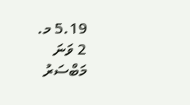5.19 މ.
2 ވަނަ މަބްސަރު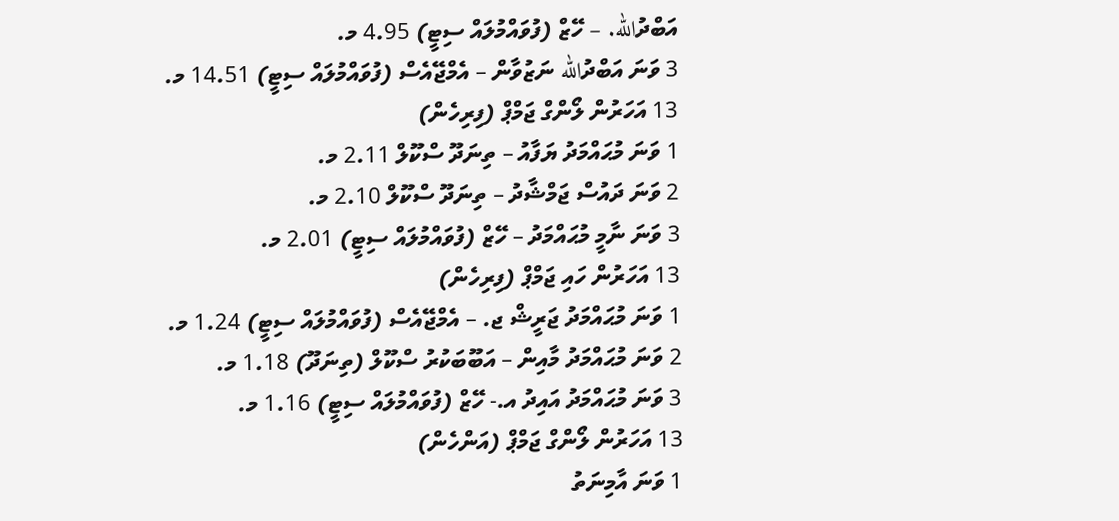އަބްދުالله. – ހޭޒް (ފުވައްމުލައް ސިޓީ) 4.95 މ.
3 ވަނަ އަބްދުالله ނަޒުވާން – އެމްޖޭއެސް (ފުވައްމުލައް ސިޓީ) 14.51 މ.
13 އަހަރުން ލޯންގް ޖަމްޕް (ފިރިހެން)
1 ވަނަ މުޙައްމަދު ޔަފާއު – ތިނަދޫ ސްކޫލް 2.11 މ.
2 ވަނަ ދައުސް ޖަމްޝާދު – ތިނަދޫ ސްކޫލް 2.10 މ.
3 ވަނަ ނާމީ މުޙައްމަދު – ހޭޒް (ފުވައްމުލައް ސިޓީ) 2.01 މ.
13 އަހަރުން ހައި ޖަމްޕް (ފިރިހެން)
1 ވަނަ މުޙައްމަދު ޖަރީޝް ޖ. – އެމްޖޭއެސް (ފުވައްމުލައް ސިޓީ) 1.24 މ.
2 ވަނަ މުޙައްމަދު މާއިން – އަބޫބަކުރު ސްކޫލް (ތިނަދޫ) 1.18 މ.
3 ވަނަ މުޙައްމަދު އައިދު އ.- ހޭޒް (ފުވައްމުލައް ސިޓީ) 1.16 މ.
13 އަހަރުން ލޯންގް ޖަމްޕް (އަންހެން)
1 ވަނަ އާމިނަތު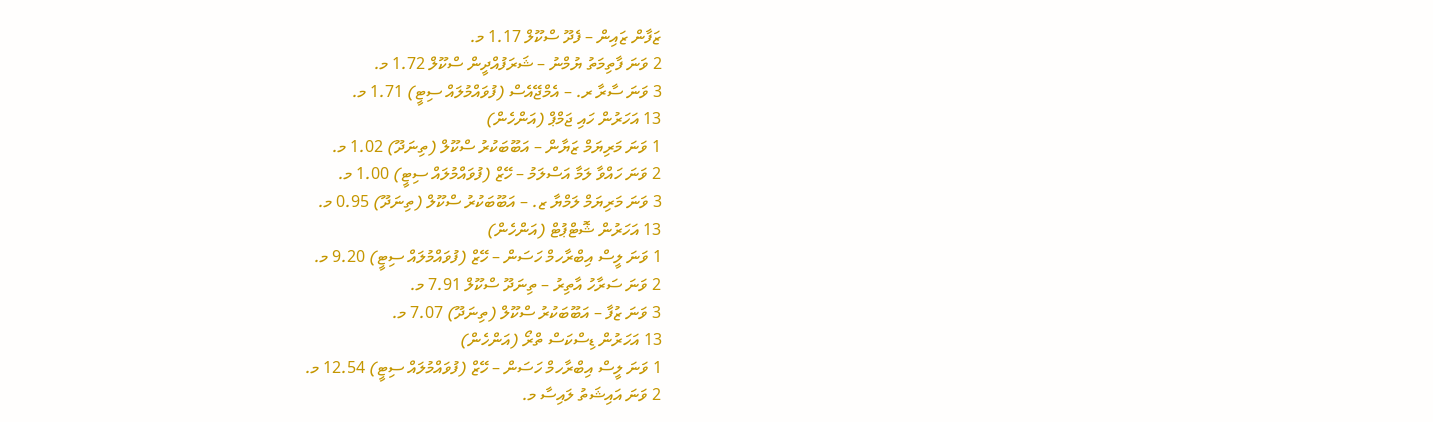ޒަފާން ޒައިން – ފެދޫ ސްކޫލް 1.17 މ.
2 ވަނަ ފާތިމަތު ޔުމްނު – ޝަރަފުއްދީން ސްކޫލް 1.72 މ.
3 ވަނަ ސާރާ ރ. – އެމްޖޭއެސް (ފުވައްމުލައް ސިޓީ) 1.71 މ.
13 އަހަރުން ހައި ޖަމްޕް (އަންހެން)
1 ވަނަ މަރިޔަމް ޒަޔާން – އަބޫބަކުރު ސްކޫލް (ތިނަދޫ) 1.02 މ.
2 ވަނަ ހައްވާ ލަމާ އަސްލަމު – ހޭޒް (ފުވައްމުލައް ސިޓީ) 1.00 މ.
3 ވަނަ މަރިޔަމް ލަމްޔާ ޒ. – އަބޫބަކުރު ސްކޫލް (ތިނަދޫ) 0.95 މ.
13 އަހަރުން ޝޮޓްޕުޓް (އަންހެން)
1 ވަނަ ލީސް އިބްރާހމް ހަސަން – ހޭޒް (ފުވައްމުލައް ސިޓީ) 9.20 މ.
2 ވަނަ ސަރާހު އާތިރު – ތިނަދޫ ސްކޫލް 7.91 މ.
3 ވަނަ ޒުފާ – އަބޫބަކުރު ސްކޫލް (ތިނަދޫ) 7.07 މ.
13 އަހަރުން ޑިސްކަސް ތްރޯ (އަންހެން)
1 ވަނަ ލީސް އިބްރާހމް ހަސަން – ހޭޒް (ފުވައްމުލައް ސިޓީ) 12.54 މ.
2 ވަނަ އައިޝަތު ލައިސާ މ.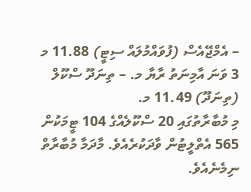– އެމްޖޭއެސް (ފުވައްމުލައް ސިޓީ) 11.88 މ
3 ވަނަ އާމިނަތު ރާޔާ މ. – ތިނަދޫ ސްކޫލް (ތިނަދޫ) 11.49 މ.
މި މުބާރާތުގައި 20 ސްކޫލެއްގެ 104 ޓީމަކުން 565 އެތްލީޓުން ވާދަކުރެއެވެ. މާދަމާ މުބާރާތް ނިމެނެއެވެ.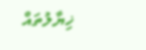ޚިޔާލުތައް